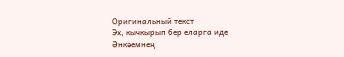Оригинальный текст
Эх, кычкырып бер еларга иде
Әнкәемнең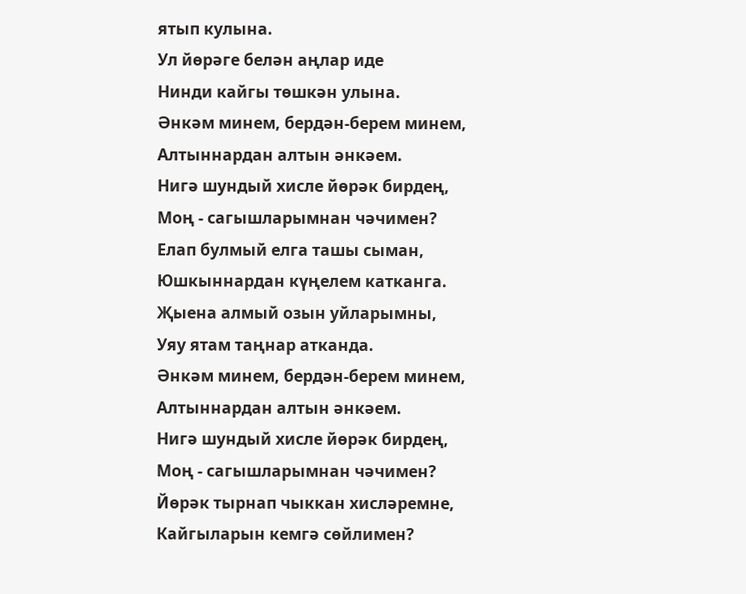ятып кулына.
Ул йөрәге белән аңлар иде
Нинди кайгы төшкән улына.
Әнкәм минем, бердән-берем минем,
Алтыннардан алтын әнкәем.
Нигә шундый хисле йөрәк бирдең,
Моң - сагышларымнан чәчимен?
Елап булмый елга ташы сыман,
Юшкыннардан күңелем катканга.
Җыена алмый озын уйларымны,
Уяу ятам таңнар атканда.
Әнкәм минем, бердән-берем минем,
Алтыннардан алтын әнкәем.
Нигә шундый хисле йөрәк бирдең,
Моң - сагышларымнан чәчимен?
Йөрәк тырнап чыккан хисләремне,
Кайгыларын кемгә сөйлимен?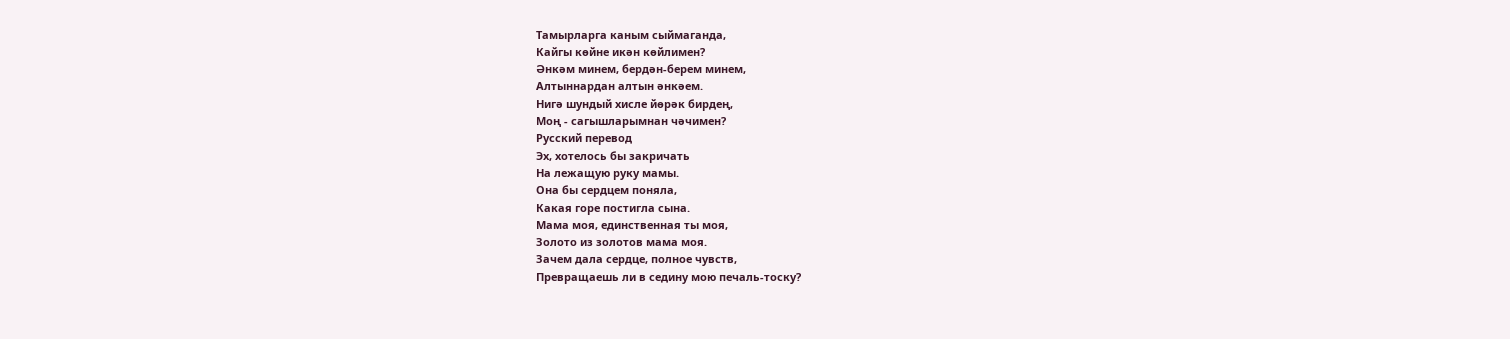Тамырларга каным сыймаганда,
Кайгы көйне икән көйлимен?
Әнкәм минем, бердән-берем минем,
Алтыннардан алтын әнкәем.
Нигә шундый хисле йөрәк бирдең,
Моң - сагышларымнан чәчимен?
Русский перевод
Эх, хотелось бы закричать
На лежащую руку мамы.
Она бы сердцем поняла,
Какая горе постигла сына.
Мама моя, единственная ты моя,
Золото из золотов мама моя.
Зачем дала сердце, полное чувств,
Превращаешь ли в седину мою печаль-тоску?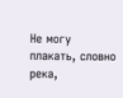Не могу плакать, словно река,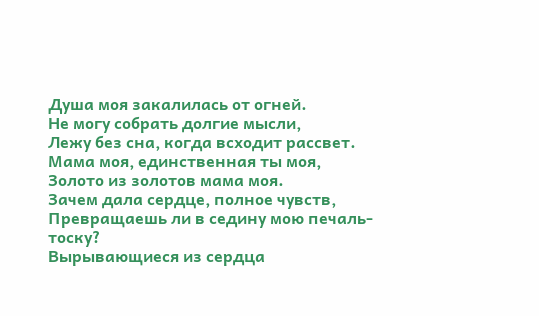Душа моя закалилась от огней.
Не могу собрать долгие мысли,
Лежу без сна, когда всходит рассвет.
Мама моя, единственная ты моя,
Золото из золотов мама моя.
Зачем дала сердце, полное чувств,
Превращаешь ли в седину мою печаль-тоску?
Вырывающиеся из сердца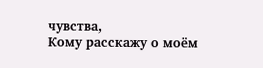чувства,
Кому расскажу о моём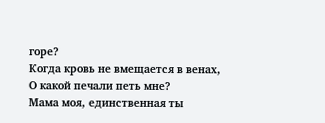горе?
Когда кровь не вмещается в венах,
О какой печали петь мне?
Мама моя, единственная ты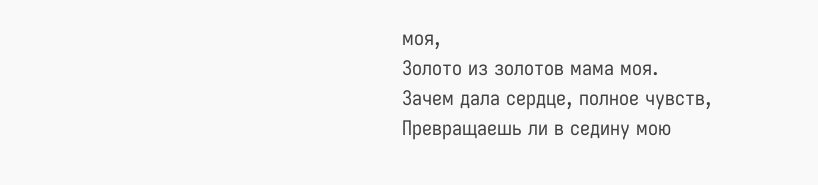моя,
Золото из золотов мама моя.
Зачем дала сердце, полное чувств,
Превращаешь ли в седину мою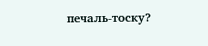печаль-тоску?